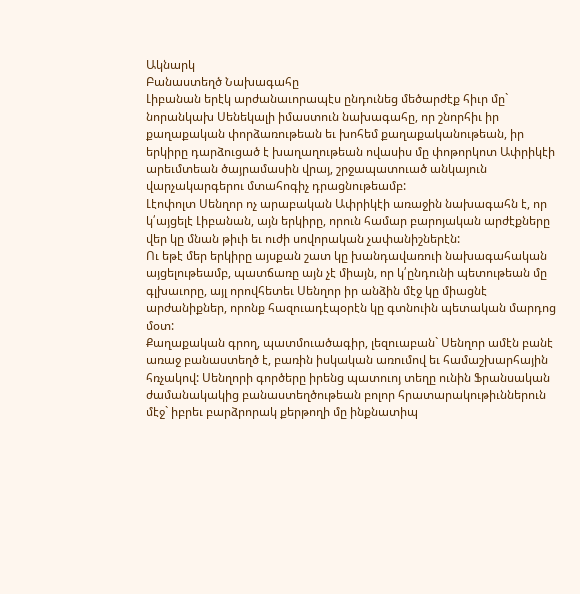Ակնարկ
Բանաստեղծ Նախագահը
Լիբանան երէկ արժանաւորապէս ընդունեց մեծարժէք հիւր մը` նորանկախ Սենեկալի իմաստուն նախագահը, որ շնորհիւ իր քաղաքական փորձառութեան եւ խոհեմ քաղաքականութեան, իր երկիրը դարձուցած է խաղաղութեան ովասիս մը փոթորկոտ Ափրիկէի արեւմտեան ծայրամասին վրայ, շրջապատուած անկայուն վարչակարգերու մտահոգիչ դրացնութեամբ:
Լէոփոլտ Սենղոր ոչ արաբական Ափրիկէի առաջին նախագահն է, որ կ՛այցելէ Լիբանան, այն երկիրը, որուն համար բարոյական արժէքները վեր կը մնան թիւի եւ ուժի սովորական չափանիշներէն:
Ու եթէ մեր երկիրը այսքան շատ կը խանդավառուի նախագահական այցելութեամբ, պատճառը այն չէ միայն, որ կ՛ընդունի պետութեան մը գլխաւորը, այլ որովհետեւ Սենղոր իր անձին մէջ կը միացնէ արժանիքներ, որոնք հազուադէպօրէն կը գտնուին պետական մարդոց մօտ:
Քաղաքական գրող, պատմուածագիր, լեզուաբան` Սենղոր ամէն բանէ առաջ բանաստեղծ է, բառին իսկական առումով եւ համաշխարհային հռչակով: Սենղորի գործերը իրենց պատուոյ տեղը ունին Ֆրանսական ժամանակակից բանաստեղծութեան բոլոր հրատարակութիւններուն մէջ` իբրեւ բարձրորակ քերթողի մը ինքնատիպ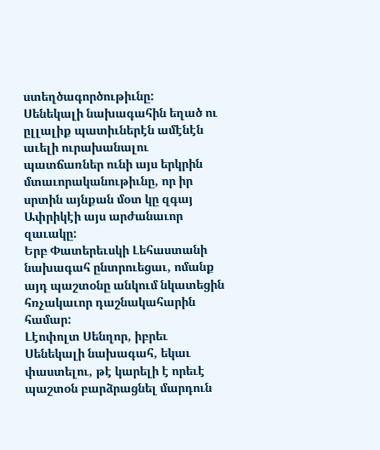ստեղծագործութիւնը:
Սենեկալի նախագահին եղած ու ըլլալիք պատիւներէն ամէնէն աւելի ուրախանալու պատճառներ ունի այս երկրին մտաւորականութիւնը, որ իր սրտին այնքան մօտ կը զգայ Ափրիկէի այս արժանաւոր զաւակը:
Երբ Փատերեւսկի Լեհաստանի նախագահ ընտրուեցաւ, ոմանք այդ պաշտօնը անկում նկատեցին հռչակաւոր դաշնակահարին համար:
Լէոփոլտ Սենղոր, իբրեւ Սենեկալի նախագահ, եկաւ փաստելու, թէ կարելի է որեւէ պաշտօն բարձրացնել մարդուն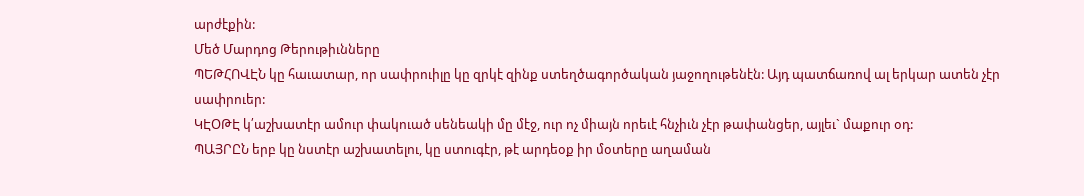արժէքին:
Մեծ Մարդոց Թերութիւնները
ՊԵԹՀՈՎԷՆ կը հաւատար, որ սափրուիլը կը զրկէ զինք ստեղծագործական յաջողութենէն: Այդ պատճառով ալ երկար ատեն չէր սափրուեր:
ԿԷՕԹԷ կ՛աշխատէր ամուր փակուած սենեակի մը մէջ, ուր ոչ միայն որեւէ հնչիւն չէր թափանցեր, այլեւ` մաքուր օդ:
ՊԱՅՐԸՆ երբ կը նստէր աշխատելու, կը ստուգէր, թէ արդեօք իր մօտերը աղաման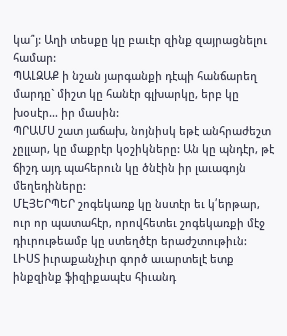կա՞յ: Աղի տեսքը կը բաւէր զինք զայրացնելու համար:
ՊԱԼԶԱՔ ի նշան յարգանքի դէպի հանճարեղ մարդը` միշտ կը հանէր գլխարկը, երբ կը խօսէր… իր մասին:
ՊՐԱՄՍ շատ յաճախ, նոյնիսկ եթէ անհրաժեշտ չըլլար, կը մաքրէր կօշիկները: Ան կը պնդէր, թէ ճիշդ այդ պահերուն կը ծնէին իր լաւագոյն մեղեդիները:
ՄԷՅԵՐՊԵՐ շոգեկառք կը նստէր եւ կ՛երթար, ուր որ պատահէր, որովհետեւ շոգեկառքի մէջ դիւրութեամբ կը ստեղծէր երաժշտութիւն:
ԼԻՍՏ իւրաքանչիւր գործ աւարտելէ ետք ինքզինք ֆիզիքապէս հիւանդ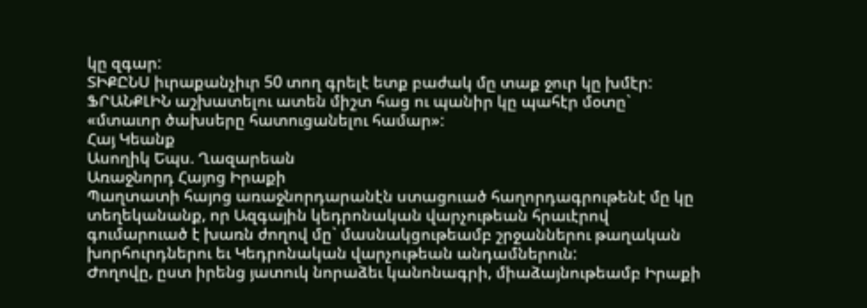կը զգար:
ՏԻՔԸՆՍ իւրաքանչիւր 50 տող գրելէ ետք բաժակ մը տաք ջուր կը խմէր:
ՖՐԱՆՔԼԻՆ աշխատելու ատեն միշտ հաց ու պանիր կը պահէր մօտը` «մտաւոր ծախսերը հատուցանելու համար»:
Հայ Կեանք
Ասողիկ Եպս. Ղազարեան
Առաջնորդ Հայոց Իրաքի
Պաղտատի հայոց առաջնորդարանէն ստացուած հաղորդագրութենէ մը կը տեղեկանանք, որ Ազգային կեդրոնական վարչութեան հրաւէրով գումարուած է խառն ժողով մը` մասնակցութեամբ շրջաններու թաղական խորհուրդներու եւ Կեդրոնական վարչութեան անդամներուն:
Ժողովը, ըստ իրենց յատուկ նորաձեւ կանոնագրի, միաձայնութեամբ Իրաքի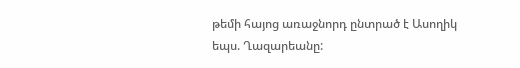թեմի հայոց առաջնորդ ընտրած է Ասողիկ եպս. Ղազարեանը: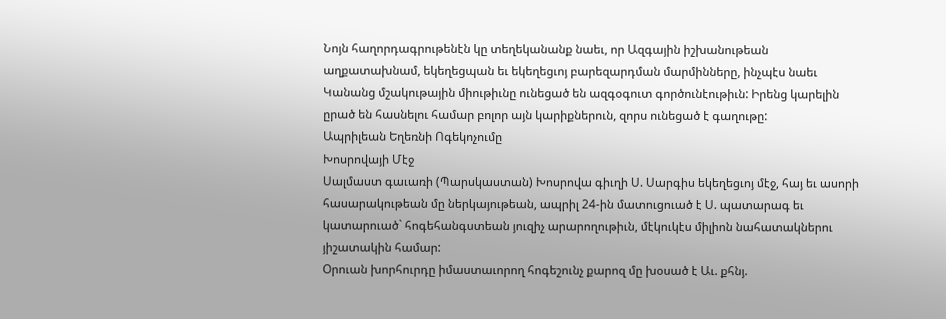Նոյն հաղորդագրութենէն կը տեղեկանանք նաեւ, որ Ազգային իշխանութեան աղքատախնամ, եկեղեցպան եւ եկեղեցւոյ բարեզարդման մարմինները, ինչպէս նաեւ Կանանց մշակութային միութիւնը ունեցած են ազգօգուտ գործունէութիւն: Իրենց կարելին ըրած են հասնելու համար բոլոր այն կարիքներուն, զորս ունեցած է գաղութը:
Ապրիլեան Եղեռնի Ոգեկոչումը
Խոսրովայի Մէջ
Սալմաստ գաւառի (Պարսկաստան) Խոսրովա գիւղի Ս. Սարգիս եկեղեցւոյ մէջ, հայ եւ ասորի հասարակութեան մը ներկայութեան, ապրիլ 24-ին մատուցուած է Ս. պատարագ եւ կատարուած` հոգեհանգստեան յուզիչ արարողութիւն, մէկուկէս միլիոն նահատակներու յիշատակին համար:
Օրուան խորհուրդը իմաստաւորող հոգեշունչ քարոզ մը խօսած է Աւ. քհնյ.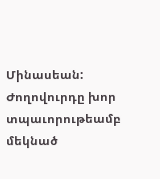Մինասեան: Ժողովուրդը խոր տպաւորութեամբ մեկնած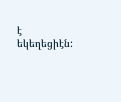է եկեղեցիէն: